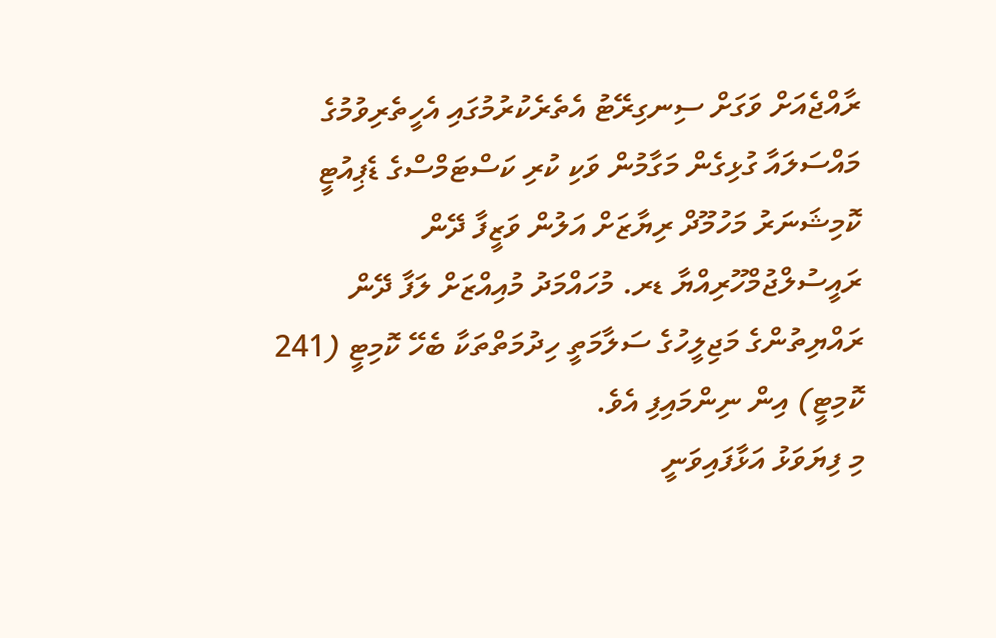ރާއްޖެއަށް ވަގަށް ސިނގިރޭޓު އެތެރެކުރުމުގައި އެހީތެރިވުމުގެ މައްސަލައާ ގުޅިގެން މަގާމުން ވަކި ކުރި ކަސްޓަމްސްގެ ޑެޕިއުޓީ ކޮމިޝަނަރު މަހުމޫދް ރިޔާޒަށް އަލުން ވަޒީފާ ދޭން ރައީސުލްޖުމްހޫރިއްޔާ ޑރ. މުހައްމަދު މުއިއްޒަށް ލަފާ ދޭން ރައްޔިތުންގެ މަޖިލީހުގެ ސަލާމަތީ ހިދުމަތްތަކާ ބެހޭ ކޮމިޓީ (241 ކޮމިޓީ) އިން ނިންމައިފި އެވެ.
މި ފިޔަވަޅު އަޅާފައިވަނީ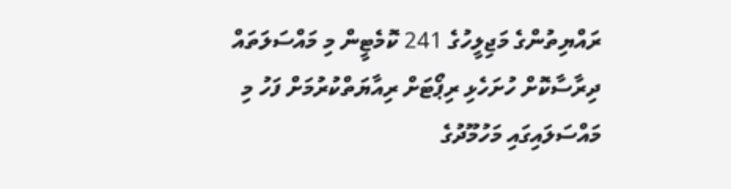ރައްޔިތުންގެ މަޖިލީހުގެ 241 ކޮމެޓީން މި މައްސަލަތައް ދިރާސާކޮށް ހުށަހެޅި ރިޕޯޓަށް ރިއާޔަތްކުރުމަށް ފަހު މި މައްސަލައިގައި މަހުމޫދުގެ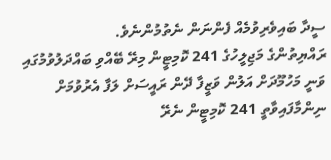ސީދާ ބައިވެރިވުމެއް ފެންނަން ނެތުމުންނެވެ.
ރައްޔިތުންގެ މަޖިލީހުގެ 241 ކޮމިޓީން މިރޭ ބޭއްވި ބައްދަލުވުމުގައި ވަނީ މަހުމޫދަށް އަލުން ވަޒީފާ ދޭން ރައީސަށް ލަފާ އެރުވުމަށް ނިންމާފައިވާތީ 241 ކޮމިޓީން ނެރޭ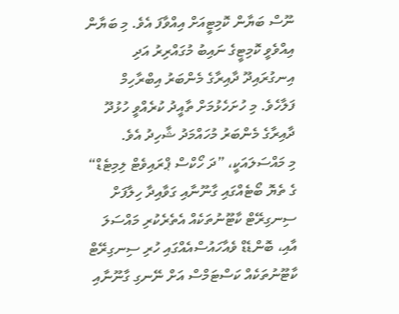ނޫސް ބަޔާން ކޮމިޓީއަށް އިއްވާފަ އެވެ. މި ބަޔާން އިއްވެވީ ކޮމިޓީގެ ނައިބު މުގައްރިރު އަދި އިނގުރައިދޫ ދާއިރާގެ މެންބަރު އިބްރާހިމް ފަލާހެވެ. މި ހުށަހެޅުމަށް ތާއީދު ކުރެއްވީ ހުޅުދޫ ދާއިރާގެ މެންބަރު މުހައްމަދު ޝާހިދު އެވެ.
މި މައްސަލައަކީ، ”ދަ ހޯކްސް ޕްރައިވެޓް ލިމިޓެޑް“ ގެ ތެޔޮ ބޯޓެއްގައި ގާނޫނާއި ގަވާއިދާ ހިލާފަށް ސިނގިރޭޓް ކާޓޫނުތަކެއް އެތެރެކުރި މައްސަލަ އާއި، ބޮންޑެޑް ވެއާހައުސްއެއްގައި ހުރި ސިނގިރޭޓް ކާޓޫނުތަކެއް ކަސްޓަމްސް އަށް ނޭނގި ގާނޫނާއި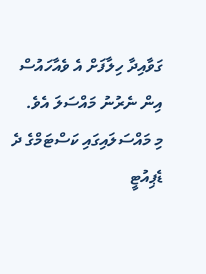ގަވާއިދާ ހިލާފަށް އެ ވެއާހައުސް އިން ނެރުނު މައްސަލަ އެވެ.
މި މައްސަލައިގައި ކަސްޓަމްގެ ދެ ޑެޕިއުޓީ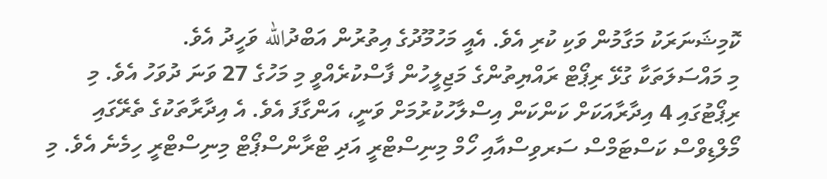ކޮމިޝަނަރަކު މަގާމުން ވަކި ކުރި އެވެ. އެއީ މަހުމޫދުގެ އިތުރުން އަބްދުالله ވަހީދު އެވެ.
މި މައްސަލަތަކާ ގުޅޭ ރިޕޯޓް ރައްޔިތުންގެ މަޖިލީހުން ފާސްކުރެއްވީ މި މަހުގެ 27 ވަނަ ދުވަހު އެވެ. މި ރިޕޯޓުގައި 4 އިދާރާއަކަށް ކަންކަން އިސްލާހުކުރުމަށް ވަނީ، އަންގާފަ އެވެ. އެ އިދާރާތަކުގެ ތެރޭގައި މޯލްޑިވްސް ކަސްޓަމްސް ސަރވިސްއާއި ހޯމް މިނިސްޓްރީ އަދި ޓްރާންސްޕޯޓް މިނިސްޓްރީ ހިމެނެ އެވެ. މި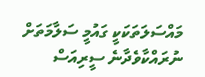މައްސަލަތަކަކީ ގައުމީ ސަލާމަތަށް ނުރައްކާވެދާނެ ސީރިއަސް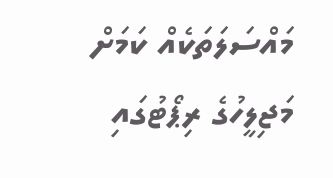މައްސަލަތަކެއް ކަމަށް މަޖިލީހުގެ ރިޕޯޓުގައި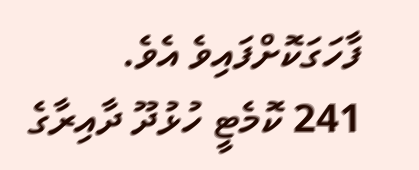ފާހަގަކޮށްފައިވެ އެވެ.
241 ކޮމެޓީ ހުޅުދޫ ދާއިރާގެ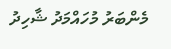މެންބަރު މުހައްމަދު ޝާހިދު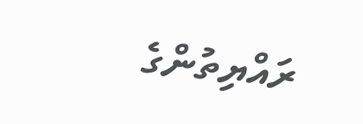ރައްޔިތުންގެ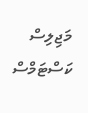މަޖިލިސް ކަސްޓަމްސް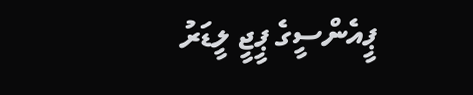ޕީއެންސީގެ ޕީޖީ ލީޑަރު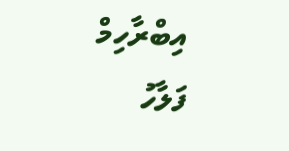އިބްރާހިމް ފަލާހު